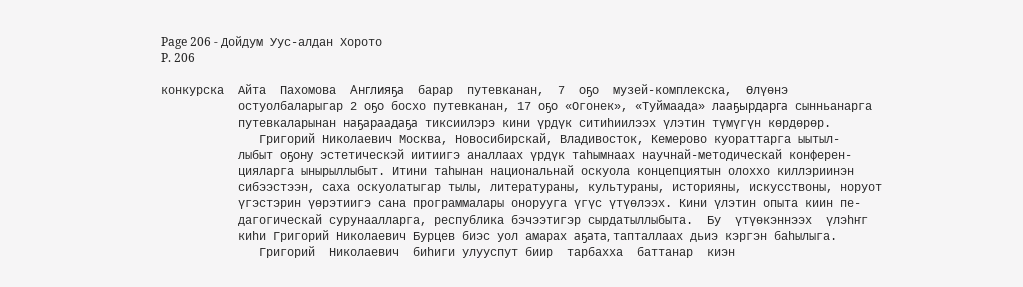Page 206 - Дойдум Уус-алдан Хорото
P. 206

конкурска  Айта  Пахомова  Англияҕа  барар  путевканан,  7  оҕо  музей-комплекска,  Өлүөнэ
           остуолбаларыгар 2 оҕо босхо путевканан, 17 оҕо «Огонек», «Туймаада» лааҕырдарга сынньанарга
           путевкаларынан наҕараадаҕа тиксиилэрэ кини үрдүк ситиһиилээх үлэтин түмүгүн көрдөрөр.
              Григорий Николаевич Москва, Новосибирскай, Владивосток, Кемерово куораттарга ыытыл-
           лыбыт оҕону эстетическэй иитиигэ аналлаах үрдүк таһымнаах научнай-методическай конферен-
           цияларга ынырыллыбыт. Итини таһынан национальнай оскуола концепциятын олоххо киллэриинэн
           сибээстээн, саха оскуолатыгар тылы, литератураны, культураны, историяны, искусствоны, норуот
           үгэстэрин үөрэтиигэ сана программалары онорууга үгүс үтүөлээх. Кини үлэтин опыта киин пе-
           дагогическай сурунаалларга, республика бэчээтигэр сырдатыллыбыта.  Бу  үтүөкэннээх  үлэһҥг
           киһи Григорий Николаевич Бурцев биэс уол амарах аҕата, тапталлаах дьиэ кэргэн баһылыга.
              Григорий  Николаевич  биһиги улууспут биир  тарбахха  баттанар  киэн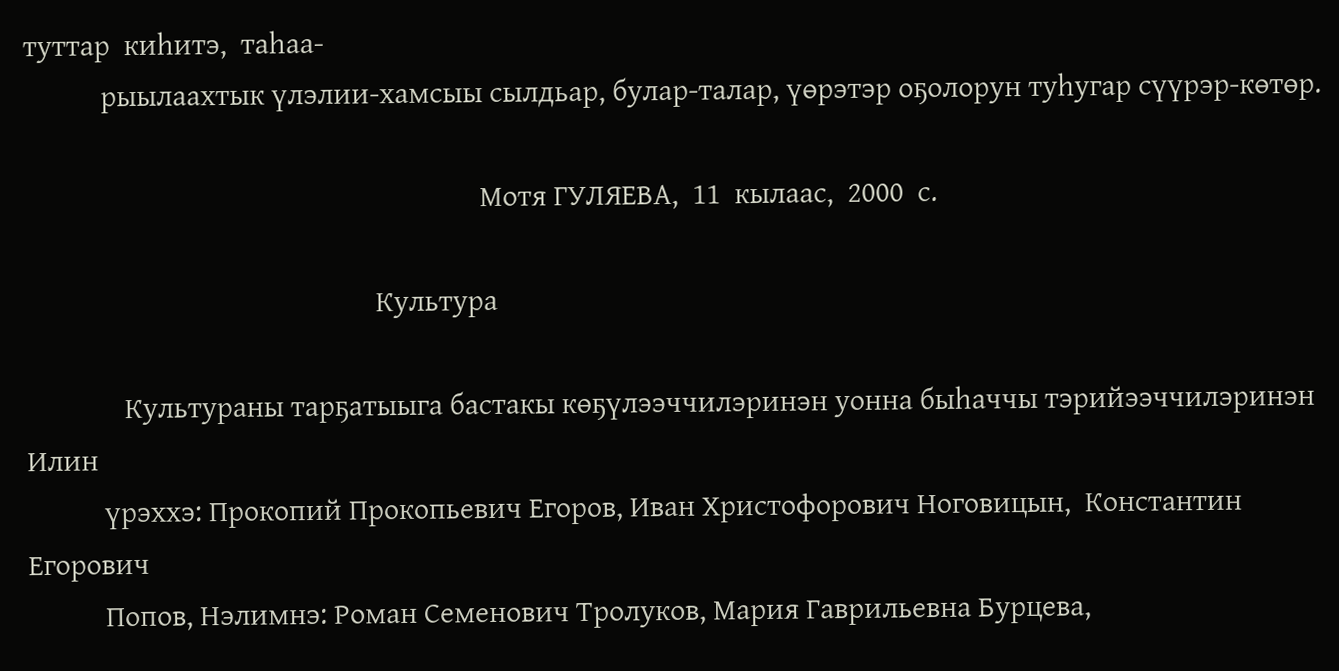туттар  киһитэ,  таһаа-
           рыылаахтык үлэлии-хамсыы сылдьар, булар-талар, үөрэтэр оҕолорун туһугар сүүрэр-көтөр.

                                                                 Мотя ГУЛЯЕВА,  11  кылаас,  2000  с.

                                                  Культура

              Культураны тарҕатыыга бастакы көҕүлээччилэринэн уонна быһаччы тэрийээччилэринэн Илин
           үрэххэ: Прокопий Прокопьевич Егоров, Иван Христофорович Ноговицын,  Константин Егорович
           Попов, Нэлимнэ: Роман Семенович Тролуков, Мария Гаврильевна Бурцева,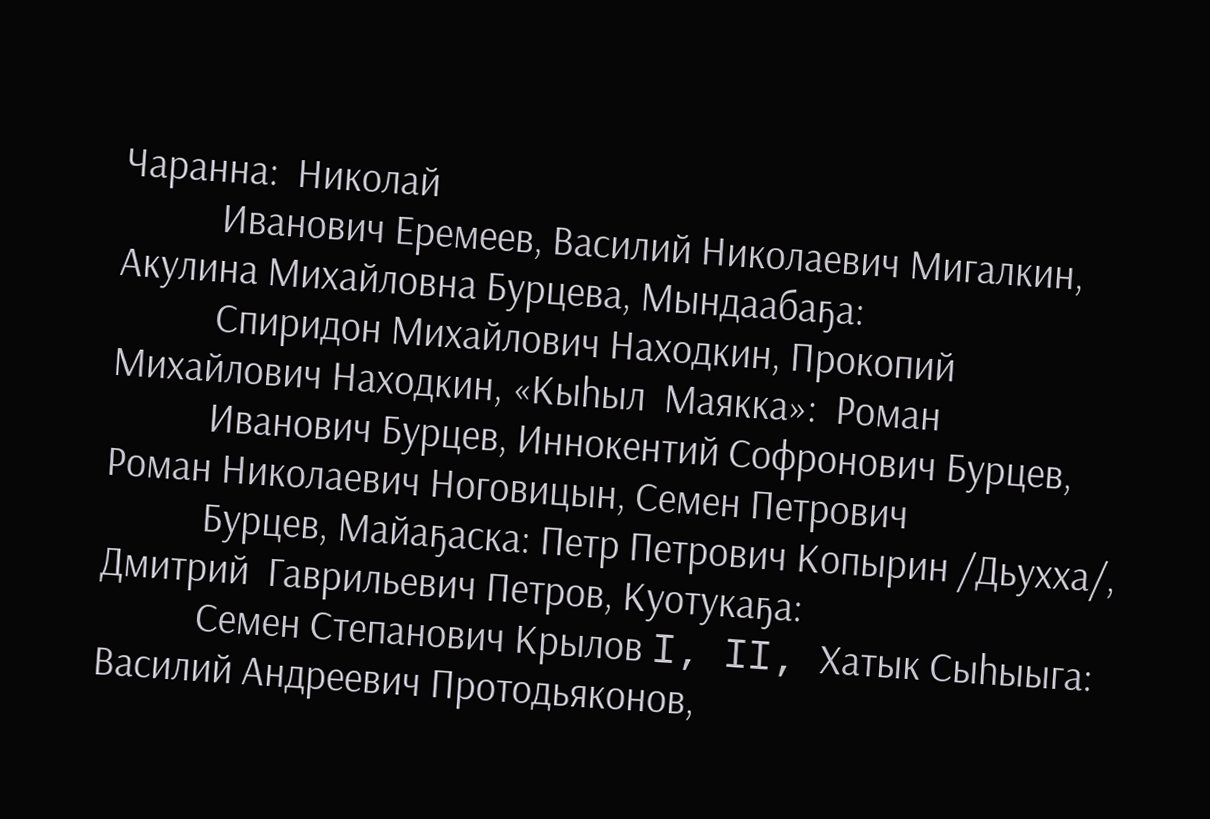Чаранна:  Николай
           Иванович Еремеев, Василий Николаевич Мигалкин, Акулина Михайловна Бурцева, Мындаабаҕа:
           Спиридон Михайлович Находкин, Прокопий Михайлович Находкин, «Кыһыл  Маякка»:  Роман
           Иванович Бурцев, Иннокентий Софронович Бурцев, Роман Николаевич Ноговицын, Семен Петрович
           Бурцев, Майаҕаска: Петр Петрович Копырин /Дьухха/, Дмитрий  Гаврильевич Петров, Куотукаҕа:
           Семен Степанович Крылов I, II, Хатык Сыһыыга: Василий Андреевич Протодьяконов,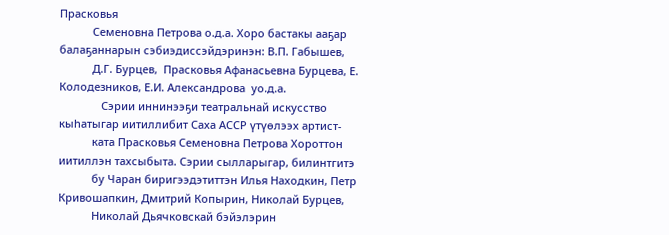Прасковья
           Семеновна Петрова о.д.а. Хоро бастакы ааҕар балаҕаннарын сэбиэдиссэйдэринэн: В.П. Габышев,
           Д.Г. Бурцев,  Прасковья Афанасьевна Бурцева, Е. Колодезников, Е.И. Александрова  уо.д.а.
              Сэрии иннинээҕи театральнай искусство кыһатыгар иитиллибит Саха АССР үтүөлээх артист-
           ката Прасковья Семеновна Петрова Хороттон иитиллэн тахсыбыта. Сэрии сылларыгар, билинтгитэ
           бу Чаран биригээдэтиттэн Илья Находкин, Петр Кривошапкин, Дмитрий Копырин, Николай Бурцев,
           Николай Дьячковскай бэйэлэрин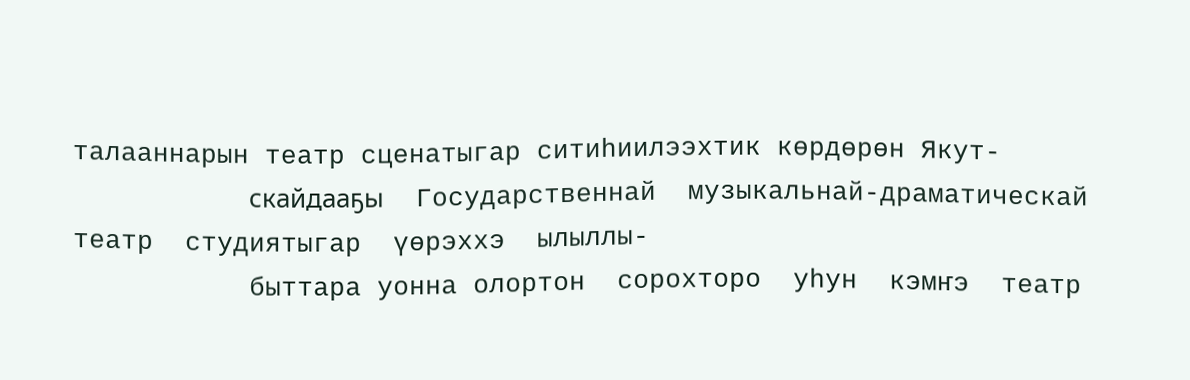талааннарын театр сценатыгар ситиһиилээхтик көрдөрөн Якут-
           скайдааҕы  Государственнай  музыкальнай-драматическай театр  студиятыгар  үөрэххэ  ылыллы-
           быттара уонна олортон  сорохторо  уһун  кэмҥэ  театр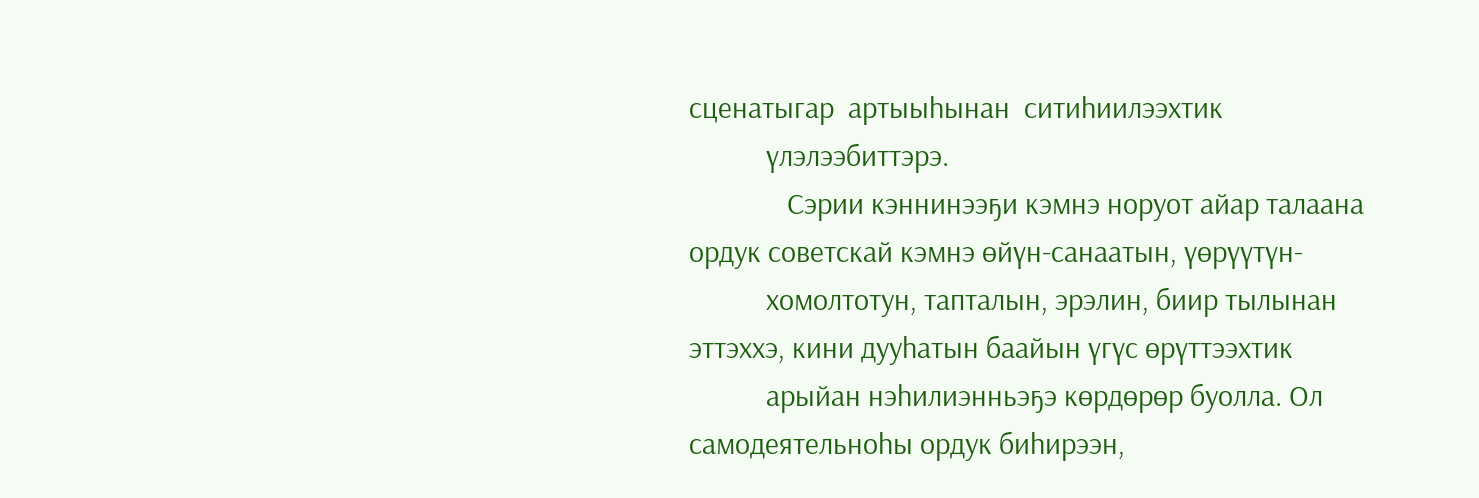сценатыгар  артыыһынан  ситиһиилээхтик
           үлэлээбиттэрэ.
              Сэрии кэннинээҕи кэмнэ норуот айар талаана ордук советскай кэмнэ өйүн-санаатын, үөрүүтүн-
           хомолтотун, тапталын, эрэлин, биир тылынан эттэххэ, кини дууһатын баайын үгүс өрүттээхтик
           арыйан нэһилиэнньэҕэ көрдөрөр буолла. Ол самодеятельноһы ордук биһирээн,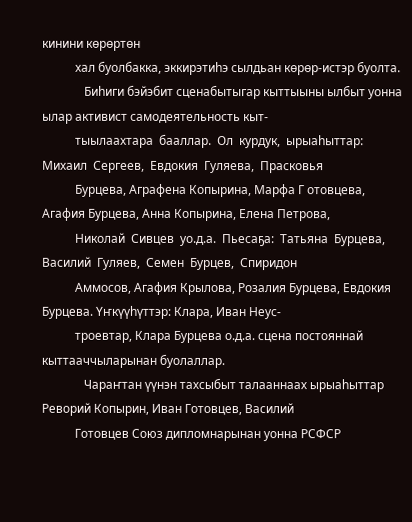кинини көрөртөн
           хал буолбакка, эккирэтиһэ сылдьан көрөр-истэр буолта.
              Биһиги бэйэбит сценабытыгар кыттыыны ылбыт уонна ылар активист самодеятельность кыт-
           тыылаахтара  бааллар.  Ол  курдук,  ырыаһыттар:  Михаил  Сергеев,  Евдокия  Гуляева,  Прасковья
           Бурцева, Аграфена Копырина, Марфа Г отовцева, Агафия Бурцева, Анна Копырина, Елена Петрова,
           Николай  Сивцев  уо.д.а.  Пьесаҕа:  Татьяна  Бурцева,  Василий  Гуляев,  Семен  Бурцев,  Спиридон
           Аммосов, Агафия Крылова, Розалия Бурцева, Евдокия Бурцева. Үҥкүүһүттэр: Клара, Иван Неус-
           троевтар, Клара Бурцева о.д.а. сцена постояннай кыттааччыларынан буолаллар.
              Чараҥтан үүнэн тахсыбыт талааннаах ырыаһыттар Реворий Копырин, Иван Готовцев, Василий
           Готовцев Союз дипломнарынан уонна РСФСР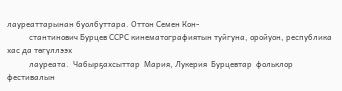лауреаттарынан буолбуттара. Оттон Семен Кон-
           стантинович Бурцев ССРС кинематографиятын туйгуна, оройуон, республика хас да төгүллээх
           лауреата.  Чабырҕахсыттар  Мария, Лукерия  Бурцевтар  фольклор  фестивалын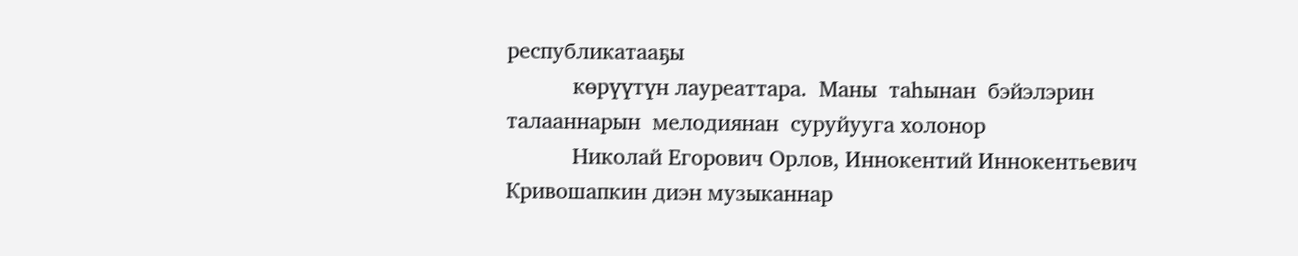республикатааҕы
           көрүүтүн лауреаттара.  Маны  таһынан  бэйэлэрин талааннарын  мелодиянан  суруйууга холонор
           Николай Егорович Орлов, Иннокентий Иннокентьевич Кривошапкин диэн музыканнар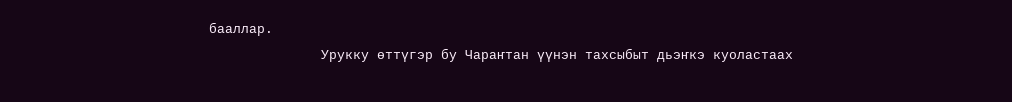бааллар.
              Урукку өттүгэр бу Чараҥтан үүнэн тахсыбыт дьэҥкэ куоластаах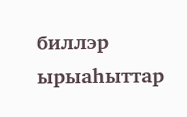биллэр  ырыаһыттар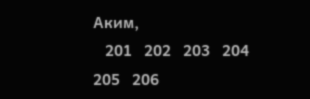Аким,
   201   202   203   204   205   206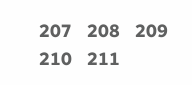207   208   209   210   211